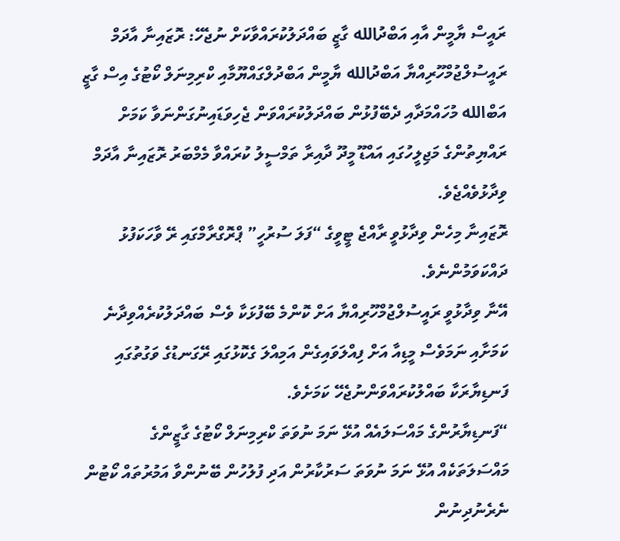ރައީސް ޔާމީން އާއި އަބްދުالله ގާޒީ ބައްދަލުކުރައްވާކަށް ނުޖެހޭ: ރޮޒައިނާ އާދަމް
ރައީސުލްޖުމްހޫރިއްޔާ އަބްދުالله ޔާމީން އަބްދުލްގައްޔޫމާއި ކްރިމިނަލް ކޯޓުގެ އިސް ގާޒީ އަބްالله މުހައްމަދާއި ދެބޭފުޅުން ބައްދަލުކުރައްވަން ޖެހިވަޑައިނުގަންނަވާ ކަމަށް ރައްޔިތުންގެ މަޖިލީހުގައި އައްޑޫ މީދޫ ދާއިރާ ތަމްސީލު ކުރައްވާ މެމްބަރު ރޮޒައިނާ އާދަމް ވިދާޅުވެއްޖެވެ.
ރޮޒައިނާ މިހެން ވިދާޅުވީ ރާއްޖެ ޓީވީގެ “ފަލަ ސުރުހީ” ޕްރޮގްރާމްގައި ރޭ ވާހަކަފުޅު ދައްކަވަމުންނެވެ.
އޭނާ ވިދާޅުވީ ރައީސުލްޖުމްހޫރިއްޔާ އަށް ކޮންމެ ބޭފުޅަކާ ވެސް ބައްދަލުކުރެއްވިދާނެ ކަމަށާއި ނަމަވެސް މީޑިއާ އަށް ފިއްލަވައިގެން އަމިއްލަ ގެކޮޅުގައި ރޭގަނޑުގެ ވަގުތުގައި ފަނޑިޔާރަކާ ބައްލުކުރައްވަންނުޖެހޭ ކަމަށެވެ.
“ފަނޑިޔާރުންގެ މައްސަލައެއް އުޅޭ ނަމަ ނުވަތަ ކްރިމިނަލް ކޯޓުގެ ގާޒީންގެ މައްސަލަތަކެއް އުޅޭ ނަމަ ނުވަތަ ސަރުކާރުން އަދި ފުލުހުން ބޭނުންވާ އަމުރުތައް ކޯޓުން ނެރެނުދިނުން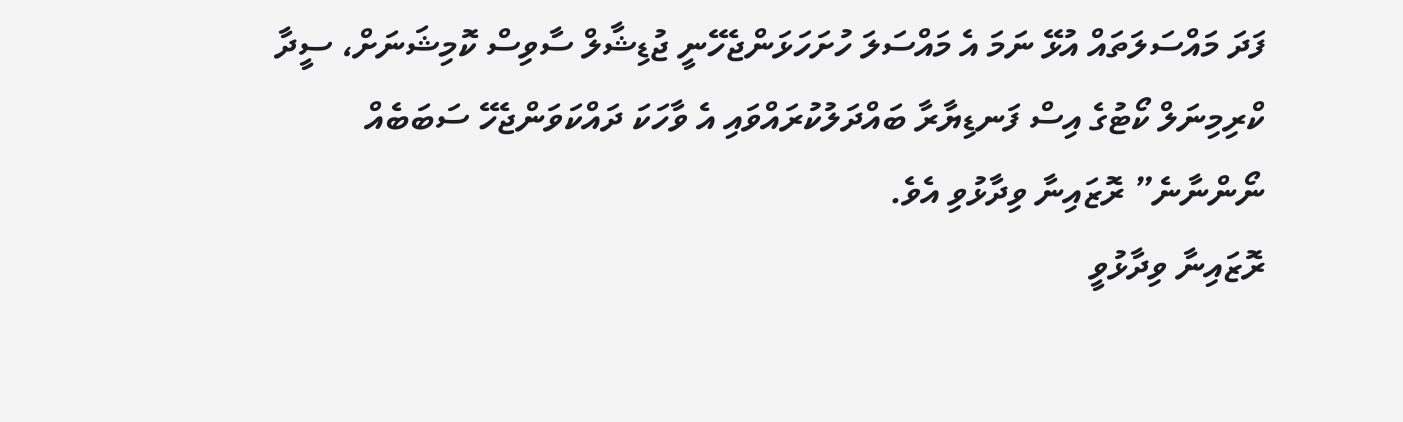ފަދަ މައްސަލަތައް އުޅޭ ނަމަ އެ މައްސަލަ ހުށަހަޅަންޖެހޭނީ ޖުޑިޝާލް ސާވިސް ކޮމިޝަނަށް، ސީދާ ކްރިމިނަލް ކޯޓުގެ އިސް ފަނޑިޔާރާ ބައްދަލުކުރައްވައި އެ ވާހަކަ ދައްކަވަންޖެހޭ ސަބަބެއް ނޯންނާނެ” ރޮޒައިނާ ވިދާޅުވި އެވެ.
ރޮޒައިނާ ވިދާޅުވީ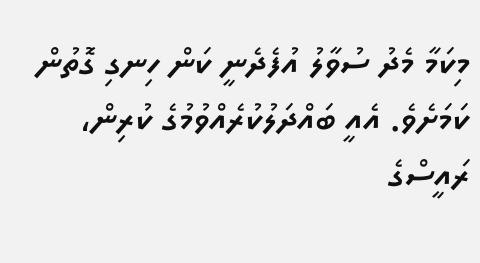މިކަމާ މެދު ސުވާލު އުފެދެނީ ކަން ހިނގި ގޮތުން ކަމަށެވެ. އެއީ ބައްދަލުކުރެއްވުމުގެ ކުރިން، ރައީސްގެ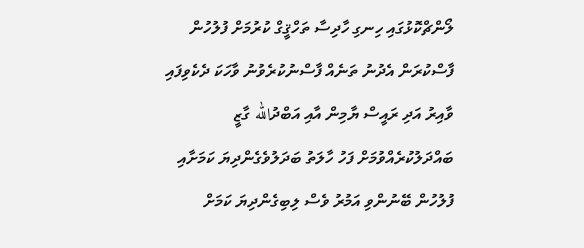ލޯންޗްކޮޅުގައި ހިނގި ހާދިސާ ތަހްޤީގް ކުރުމަށް ފުލުހުން ފާސްކުރަން އެދުނު ތަނެއް ފާސްނުކުރެވުނު ވާހަކަ ދެކެވިފައި ވާއިރު އަދި ރައީސް ޔާމިން އާއި އަބްދުالله ގާޒީ ބައްދަލުކުރެއްވުމަށް ފަހު ހާލަތު ބަދަލުވެގެންދިޔަ ކަމަށާއި ފުލުހުން ބޭނުންވި އަމުރު ވެސް ލިބިގެންދިޔަ ކަމަށް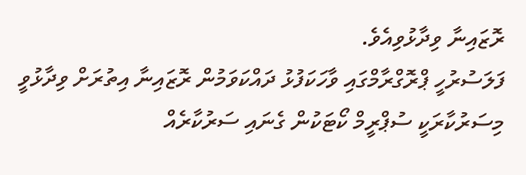ރޮޒައިނާ ވިދާޅުވިއެވެ.
ފަލަސުރުހީ ޕްރޮގްރާމްގައި ވާހަކަފުޅު ދައްކަވަމުން ރޮޒައިނާ އިތުރަށް ވިދާޅުވީ މިސަރުކާރަކީ ސުޕްރީމް ކޯޓަކުން ގެނައި ސަރުކާރެއް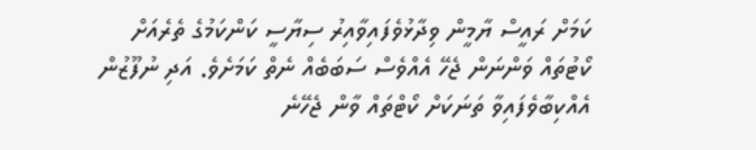ކަމަށް ރައީސް ޔާމީން ވިދާޅުވެފައިވާއިރު ސިޔާސީ ކަންކަމުގެ ތެރެއަށް ކޯޓުތައް ވަންނަން ޖެހޭ އެއްވެސް ސަބަބެއް ނެތް ކަމަށެވެ. އަދި ނުފޫޒުން އެއްކިބާވެފައިވާ ތަނަކަށް ކޯޓްތައް ވާން ޖެހޭނެ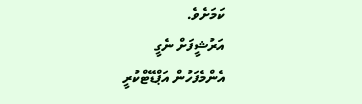ކަމަށެވެ.
އަރުޝީފަށް ނެގީ
އެންމެފަހުން އަޕްޑޭޓްކުރީ